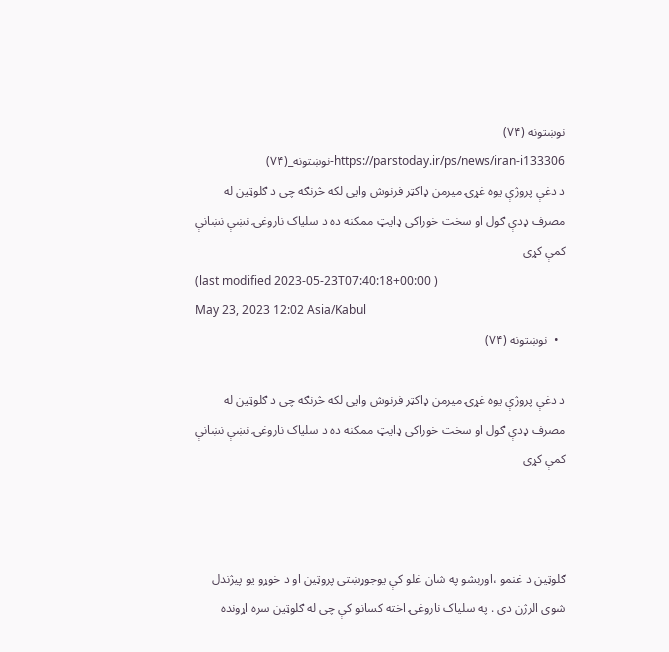نوښتونه (۷۴)
https://parstoday.ir/ps/news/iran-i133306-نوښتونه_(۷۴)
د دغې پروژې یوه غړۍ میرمن ډاکټر فرنوش وایی لکه څرنګه چی د ګلوټین له مصرف ډدې ګول او سخت خوراکی ډایټ ممکنه ده د سلیاک ناروغۍ نښې نښانې کمې کړی
(last modified 2023-05-23T07:40:18+00:00 )
May 23, 2023 12:02 Asia/Kabul
  •  نوښتونه (۷۴)

د دغې پروژې یوه غړۍ میرمن ډاکټر فرنوش وایی لکه څرنګه چی د ګلوټین له مصرف ډدې ګول او سخت خوراکی ډایټ ممکنه ده د سلیاک ناروغۍ نښې نښانې کمې کړی



ګلوټین د غنمو ،اوربشو په شان غلو کې یوجوړښتی پروټین او د خوړو یو پیژندل شوی الرژن دی . په سلیاک ناروغۍ اخته کسانو کې چی له ګلوټین سره اړونده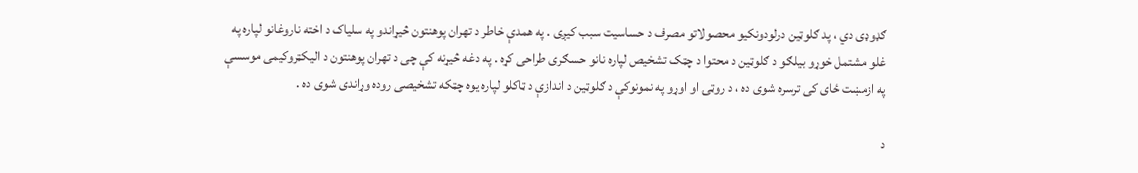ګډوډی دي ، پد ګلوټین درلودونکیو محصولاتو مصرف د حساسیت سبب کیږی . په همدې خاطر د تهران پوهنتون څیړاندو په سلیاک د اخته ناروغانو لپاره په غلو مشتمل خوړو بیلګو د ګلوټین د محتوا د چټک تشخیص لپاره نانو حسګری طراحی کړه . په دغه څیړنه کې چی د تهران پوهنتون د الیکټروکیمی موسسې په ازمښت ځای کی ترسره شوی ده ، د روټۍ او اوړو په نمونوکې د ګلوټین د اندازې د ټاکلو لپاره یوه چټکه تشخیصی روده وړاندی شوی ده .

د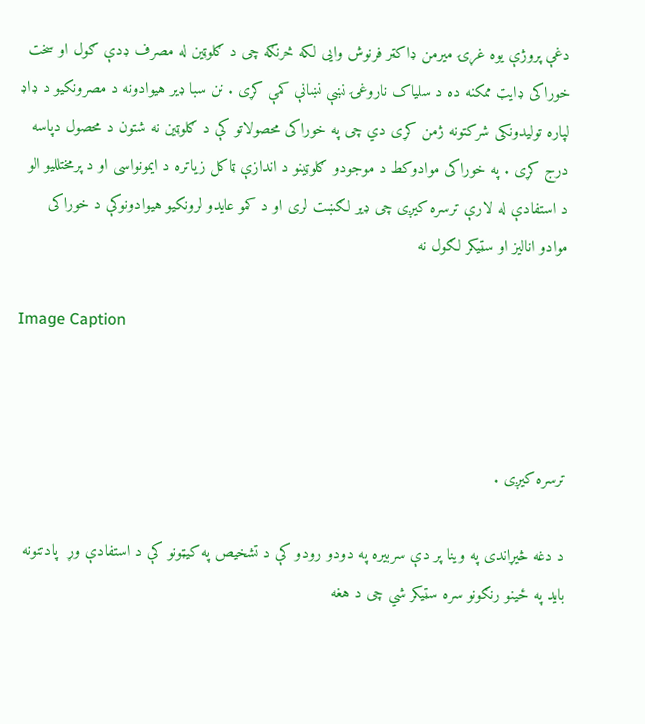دغې پروژې یوه غړۍ میرمن ډاکټر فرنوش وایی لکه څرنګه چی د ګلوټین له مصرف ډدې ګول او سخت خوراکی ډایټ ممکنه ده د سلیاک ناروغۍ نښې نښانې کمې کړی . نن سبا ډیر هیوادونه د مصرونکیو د ډاډ لپاره تولیدونکی شرکتونه ژمن کړی دي چی په خوراکی محصولاتو کې د ګلوټین نه شتون د محصول دپاسه درج کړی . په خوراکی موادوکط د موجودو ګلوټینو د اندازې ټاکل زیاتره د ایمونواسی او د پرمختللیو الو د استفادې له لارې ترسره کیږی چی ډیر لګښت لری او د کمو عایدو لرونکیو هیوادونوکې د خوراکی موادو انالیز او سټیکر لګول نه

Image Caption



ترسره کیږی .

د دغه څیړاندی په وینا پر دې سربیره په دودو رودو کې د تشخیص په کیټونو کې د استفادې وړ  پادتنونه باید په ځینو رنګونو سره سټیکر شي چی د هغه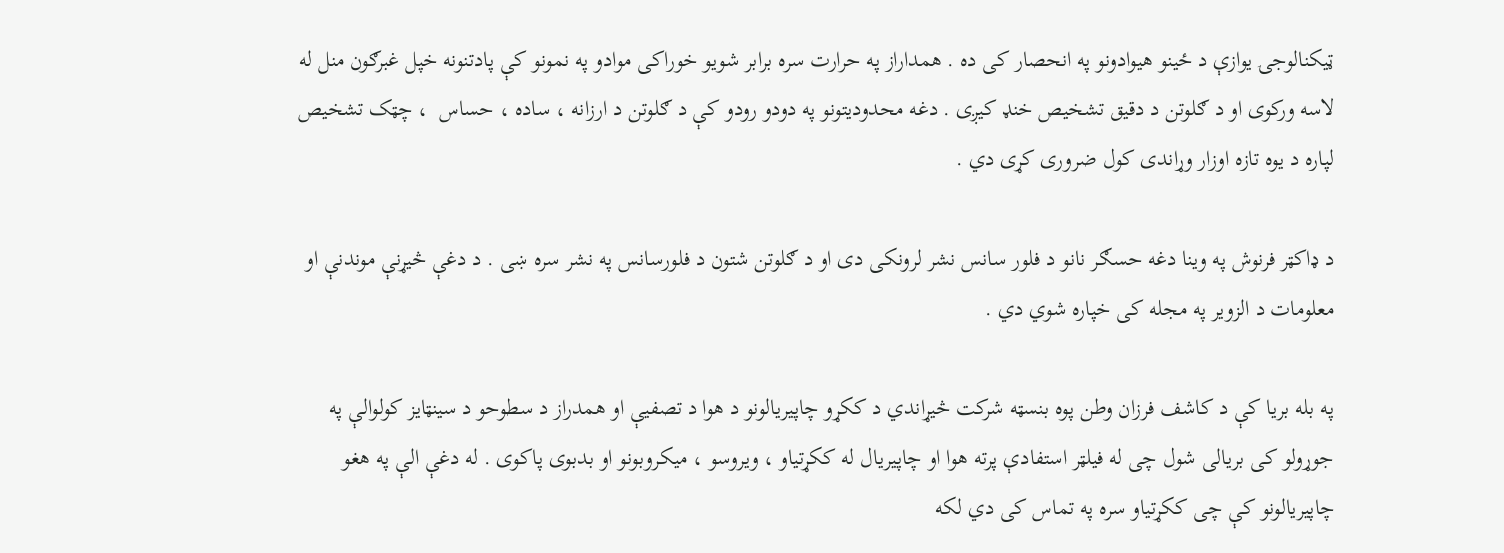ټیکنالوجۍ یوازې د ځینو هیوادونو په انحصار کی ده . همداراز په حرارت سره برابر شویو خوراکی موادو په نمونو کې پادتنونه خپل غبرګون منل له لاسه ورکوی او د ګلوتن د دقیق تشخیص خنډ کیږی . دغه محدودیتونو په دودو رودو کې د ګلوتن د ارزانه ، ساده ، حساس  ، چټک تشخیص لپاره د یوه تازه اوزار وړاندی کول ضروری کړی دي .

د ډاکټر فرنوش په وینا دغه حسګر نانو د فلور سانس نشر لرونکی دی او د ګلوتن شتون د فلورسانس په نشر سره ښی . د دغې څیړنې موندنې او معلومات د الزویر په مجله کی خپاره شوي دي .

په بله بریا کې د کاشف فرزان وطن پوه بنسټه شرکت څیړاندي د ککړو چاپیریالونو د هوا د تصفیې او همدراز د سطوحو د سینټایز کولوالې په جوړولو کی بریالی شول چی له فیلټر استفادې پرته هوا او چاپیریال له ککړتیاو ، ویروسو ، میکروبونو او بدبوی پاکوی . له دغې الې په هغو چاپیریالونو کې چی ککړتیاو سره په تماس کی دي لکه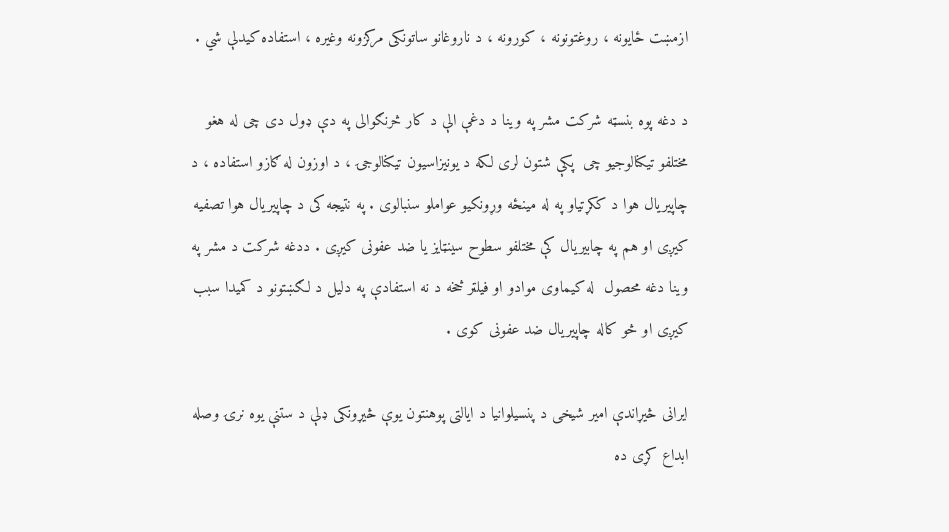ازمښت ځایونه ، روغتونونه ، کورونه ، د ناروغانو ساتونکی مرکزونه وغیره ، استفاده کیدلې شي .

د دغه پوه بنسټه شرکت مشر په وینا د دغې الې د کار څرنګوالی په دې ډول دی چی له هغو مختلفو تیکنالوجیو چی  پکې شتون لری لکه د یونیزاسیون تیکنالوجۍ ، د اوزون له ګازو استفاده ، د چاپیریال هوا د ککړتیاو په له مینځه وړونکیو عواملو سنبالوی . په نتیجه کی د چاپیریال هوا تصفیه کیږی او هم په چابیریال کې مختلفو سطوح سینټایز یا ضد عفونی کیږی . ددغه شرکت د مشر په وینا دغه محصول  له کیماوی موادو او فیلټر څخه د نه استفادې په دلیل د لګښتونو د کمیدا سبب کیږی او څو کاله چاپیریال ضد عفونی کوی .

ایرانی څیړاندې امیر شیخی د پنسیلوانیا د ایالتی پوهنتون یوې څیړونکی ډلې د ستنې یوه نرۍ وصله ابداع کړی ده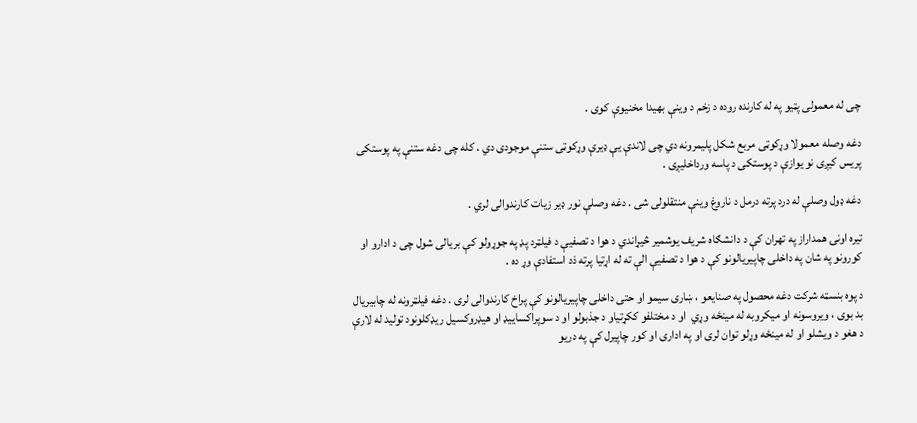چی له معمولی پټیو په له کارنده روده د زخم د وینې بهیدا مخنیوې کوی .

دغه وصله معمولا وړکوټی مربع شکل پلیمرونه دي چی لاندې یې ډیرې وړکوټی ستنې موجودی دي . کله چی دغه ستنې په پوستکی پریس کیږی نو یوازې د پوستکی د پاسه ورداخلیږی .

دغه ډول وصلې له درد پرته درمل د ناروغ وینې منتقلولی شی . دغه وصلې نور ډیر زیات کارندوالی لري .

تیره اونۍ همداراز په تهران کې د دانشګاه شریف یوشمیر څیړاندي د هوا د تصفیې د فیلټرد پډ په جوړولو کې بریالی شول چی د ادارو او کورونو په شان په داخلی چاپیریالونو کې د هوا د تصفیې الې ته له اړتیا پرته ذد استفادې وړ ده .

د پوه بنسټه شرکت دغه محصول په صنایعو ، ښاری سیمو او حتی داخلی چاپیریالونو کې پراخ کارندوالی لری . دغه فیلټرونه له چابیریال بد بوی ، ویروسونه او میکروبه له مینځه وړي  او د مختلفو ککړتیاو د جذبولو او د سوپراکساییډ او هیډروکسیل ریډکلونود تولید له لارې د هغو د ویشلو او له مینځه وړلو توان لری او په اداری او کور چاپیرل کې په دریو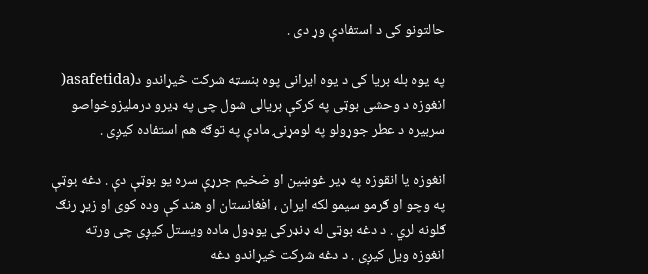حالتونو کی د استفادې وړ دی .

په یوه بله بریا کی د یوه ایرانی پوه بنسټه شرکت څیړاندو د(asafetida(   انغوزه د وحشی بوټی په کرکې بریالی شول چی په ډیرو درملیزوخواصو سربیره د عطر جوړولو په لومړنۍ مادې په توګه هم استفاده کیږی .

انغوزه یا انقوزه په ډیر غوښین او ضخیم جرړې سره یو بوټې دې . دغه بوټې په وچو او ګرمو سیمو لکه ایران ، افغانستان او هند کې وده کوی او زیړ رنګ ګلونه لري . د دغه بوټی له ډنډرکی یوډول ماده ویستل کیږی چی ورته انغوزه ویل کیږی . د دغه شرکت څیړاندو دغه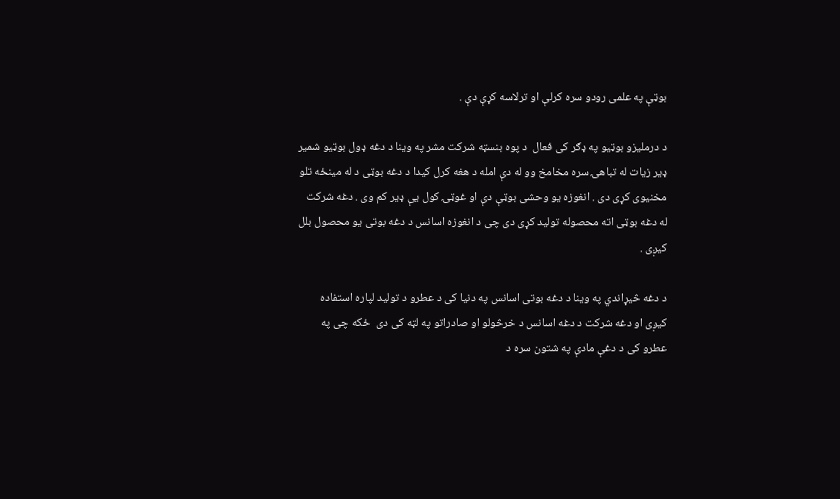بوټې په علمی رودو سره کرلې او ترلاسه کړې دې .

د درملیزو بوټیو په ډګر کی فعال  د پوه بنسټه شرکت مشر په وینا د دغه ډول بوټیو شمیر ډیر زیات له تباهۍ سره مخامخ وو له دې امله د هغه کرل کیدا د دغه بوټی د له مینځه تلو مخنیوی کړی دی . انغوزه یو وحشی بوټې دې او غوټۍ کول یې ډیر کم وی . دغه شرکت  له دغه بوټی اته محصوله تولید کړی دی چی د انغوزه اسانس د دغه بوتی یو محصول بلل کیږی .

د دغه څیړاندي په وینا د دغه بوتی اسانس په دنیا کی د عطرو د تولید لپاره استفاده کیږی او دغه شرکت د دغه اسانس د خرڅولو او صادراتو په لټه کی دی  ځکه چی په عطرو کی د دغې مادې په شتون سره د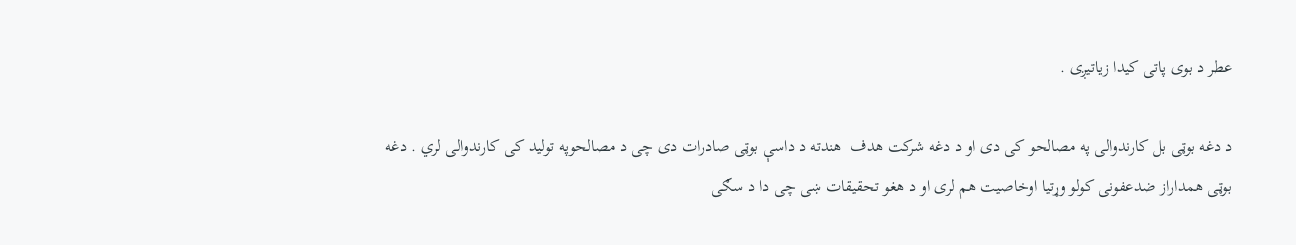عطر د بوی پاتی کیدا زیاتیږی .

د دغه بوټی بل کارندوالی په مصالحو کی دی او د دغه شرکت هدف  هندته د داسې بوټی صادرات دی چی د مصالحوپه تولید کی کارندوالی لري . دغه بوټی همداراز ضدعفونی کولو وړتیا اوخاصیت هم لری او د هغو تحقیقات ښی چی دا د سګی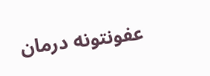عفونتونه درمان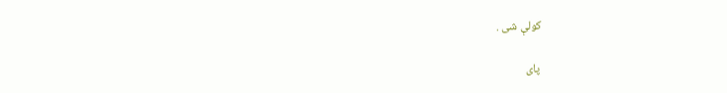کولې شی .

پای